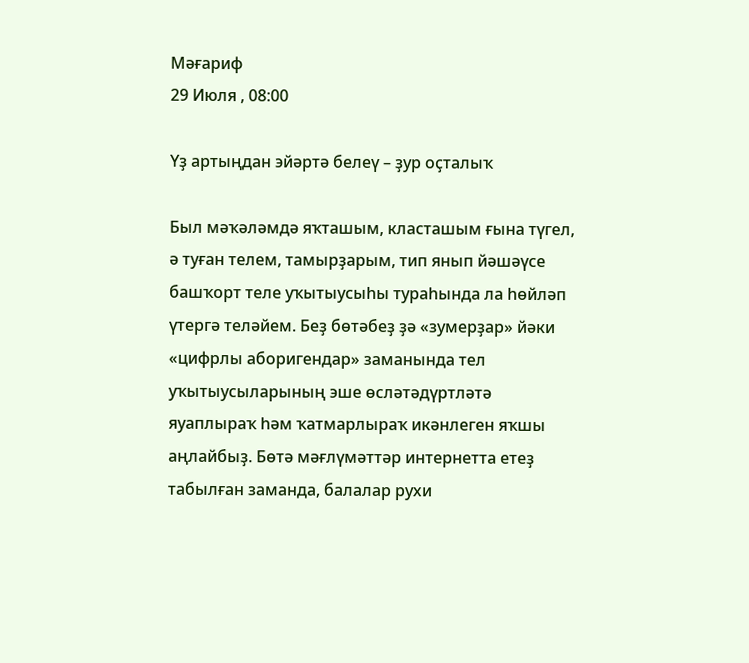Мәғариф
29 Июля , 08:00

Үҙ артыңдан эйәртә белеү – ҙур оҫталыҡ

Был мәҡәләмдә яҡташым, класташым ғына түгел, ә туған телем, тамырҙарым, тип янып йәшәүсе башҡорт теле уҡытыусыһы тураһында ла һөйләп үтергә теләйем. Беҙ бөтәбеҙ ҙә «зумерҙар» йәки «цифрлы аборигендар» заманында тел уҡытыусыларының эше өсләтәдүртләтә яуаплыраҡ һәм ҡатмарлыраҡ икәнлеген яҡшы аңлайбыҙ. Бөтә мәғлүмәттәр интернетта етеҙ табылған заманда, балалар рухи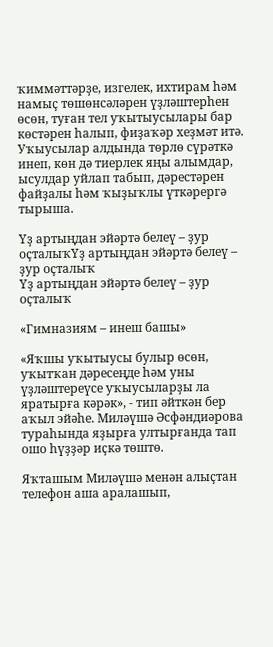ҡиммәттәрҙе, изгелек, ихтирам һәм намыҫ төшөнсәләрен үҙләштерһен өсөн, туған тел уҡытыусылары бар көстәрен һалып, фиҙаҡәр хеҙмәт итә. Уҡыусылар алдында төрлө сүрәткә инеп, көн дә тиерлек яңы алымдар, ысулдар уйлап табып, дәрестәрен файҙалы һәм ҡыҙыҡлы үткәрергә тырыша.

Үҙ артыңдан эйәртә белеү – ҙур оҫталыҡҮҙ артыңдан эйәртә белеү – ҙур оҫталыҡ
Үҙ артыңдан эйәртә белеү – ҙур оҫталыҡ

«Гимназиям – инеш башы»

«Яҡшы уҡытыусы булыр өсөн, уҡытҡан дәресеңде һәм уны үҙләштереүсе уҡыусыларҙы ла яратырға кәрәк», - тип әйткән бер аҡыл эйәһе. Миләүшә Әсфәндиәрова тураһында яҙырға ултырғанда тап ошо һүҙҙәр иҫкә төштө.

Яҡташым Миләүшә менән алыҫтан телефон аша аралашып,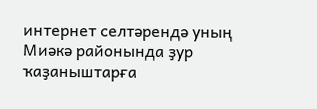интернет селтәрендә уның Миәкә районында ҙур ҡаҙаныштарға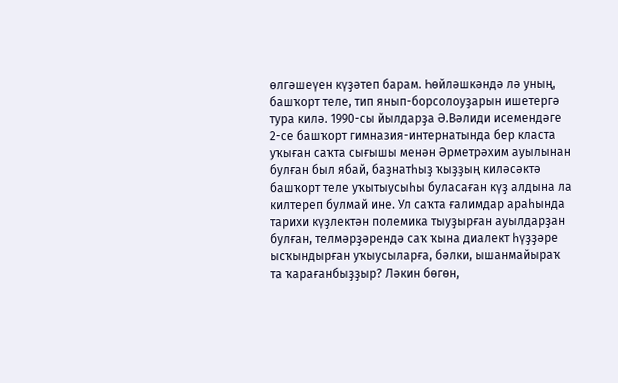өлгәшеүен күҙәтеп барам. Һөйләшкәндә лә уның, башҡорт теле, тип янып-борсолоуҙарын ишетергә тура килә. 1990-сы йылдарҙа Ә.Вәлиди исемендәге 2-се башҡорт гимназия-интернатында бер класта уҡыған саҡта сығышы менән Әрметрәхим ауылынан булған был ябай, баҙнатһыҙ ҡыҙҙың киләсәктә башҡорт теле уҡытыусыһы буласаған күҙ алдына ла килтереп булмай ине. Ул саҡта ғалимдар араһында тарихи күҙлектән полемика тыуҙырған ауылдарҙан булған, телмәрҙәрендә саҡ ҡына диалект һүҙҙәре ысҡындырған уҡыусыларға, бәлки, ышанмайыраҡ та ҡарағанбыҙҙыр? Ләкин бөгөн,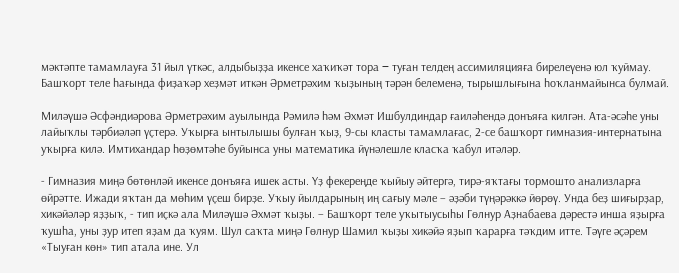мәктәпте тамамлауға 31 йыл үткәс, алдыбыҙҙа икенсе хаҡиҡәт тора ‒ туған телдең ассимиляцияға бирелеүенә юл ҡуймау. Башҡорт теле һағында фиҙаҡәр хеҙмәт иткән Әрметрәхим ҡыҙының тәрән белеменә, тырышлығына һоҡланмайынса булмай.

Миләүшә Әсфәндиәрова Әрметрәхим ауылында Рәмилә һәм Әхмәт Ишбулдиндар ғаиләһендә донъяға килгән. Ата-әсәһе уны лайыҡлы тәрбиәләп үҫтерә. Уҡырға ынтылышы булған ҡыҙ, 9-сы класты тамамлағас, 2-се башҡорт гимназия-интернатына уҡырға килә. Имтихандар һөҙөмтәһе буйынса уны математика йүнәлешле класҡа ҡабул итәләр.

- Гимназия миңә бөтөнләй икенсе донъяға ишек асты. Үҙ фекереңде ҡыйыу әйтергә, тирә-яҡтағы тормошто анализларға өйрәтте. Ижади яҡтан да мөһим үҫеш бирҙе. Уҡыу йылдарының иң сағыу мәле – әҙәби түңәрәккә йөрөү. Унда беҙ шиғырҙар, хикәйәләр яҙҙыҡ, - тип иҫкә ала Миләүшә Әхмәт ҡыҙы. – Башҡорт теле уҡытыусыһы Гөлнур Аҙнабаева дәрестә инша яҙырға ҡушһа, уны ҙур итеп яҙам да ҡуям. Шул саҡта миңә Гөлнур Шамил ҡыҙы хикәйә яҙып ҡарарға тәҡдим итте. Тәүге әҫәрем «Тыуған көн» тип атала ине. Ул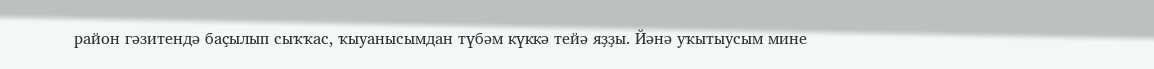район гәзитендә баҫылып сыҡҡас, ҡыуанысымдан түбәм күккә тейә яҙҙы. Йәнә уҡытыусым мине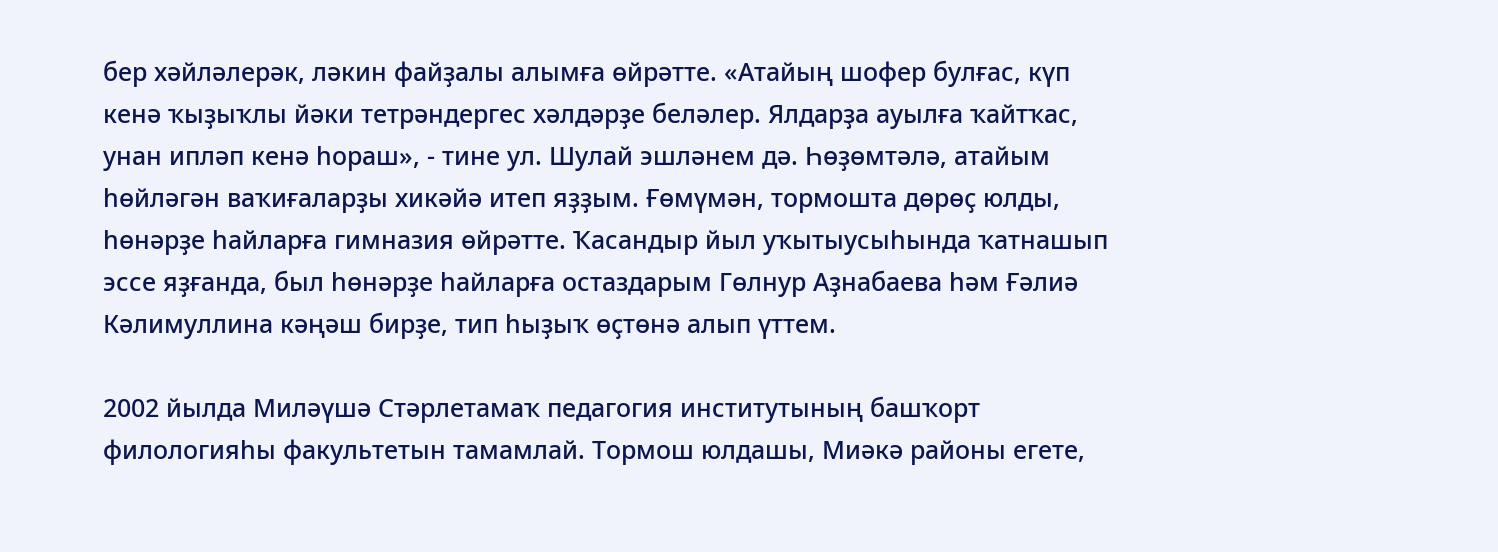бер хәйләлерәк, ләкин файҙалы алымға өйрәтте. «Атайың шофер булғас, күп кенә ҡыҙыҡлы йәки тетрәндергес хәлдәрҙе беләлер. Ялдарҙа ауылға ҡайтҡас, унан ипләп кенә һораш», - тине ул. Шулай эшләнем дә. Һөҙөмтәлә, атайым һөйләгән ваҡиғаларҙы хикәйә итеп яҙҙым. Ғөмүмән, тормошта дөрөҫ юлды, һөнәрҙе һайларға гимназия өйрәтте. Ҡасандыр йыл уҡытыусыһында ҡатнашып эссе яҙғанда, был һөнәрҙе һайларға остаздарым Гөлнур Аҙнабаева һәм Ғәлиә Кәлимуллина кәңәш бирҙе, тип һыҙыҡ өҫтөнә алып үттем.

2002 йылда Миләүшә Стәрлетамаҡ педагогия институтының башҡорт филологияһы факультетын тамамлай. Тормош юлдашы, Миәкә районы егете,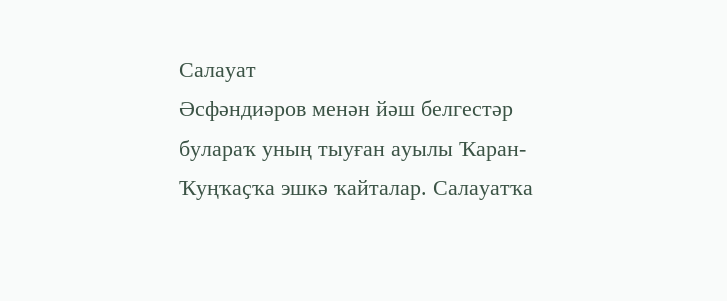Салауат
Әсфәндиәров менән йәш белгестәр булараҡ уның тыуған ауылы Ҡаран-Ҡуңҡаҫҡа эшкә ҡайталар. Салауатҡа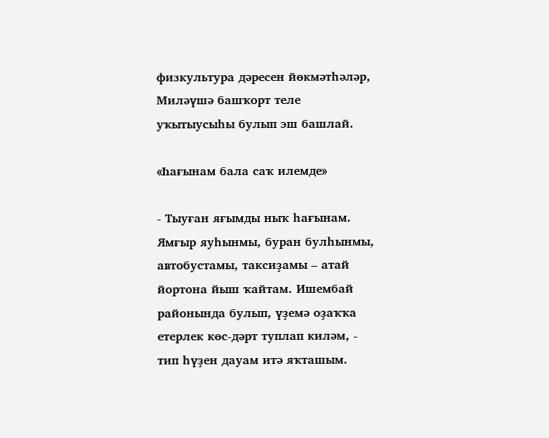физкультура дәресен йөкмәтһәләр, Миләүшә башҡорт теле уҡытыусыһы булып эш башлай.

«Һағынам бала саҡ илемде»

- Тыуған яғымды ныҡ һағынам. Ямғыр яуһынмы, буран булһынмы, автобустамы, таксиҙамы – атай йортона йыш ҡайтам. Ишембай районында булып, үҙемә оҙаҡҡа етерлек көс-дәрт туплап киләм, - тип һүҙен дауам итә яҡташым.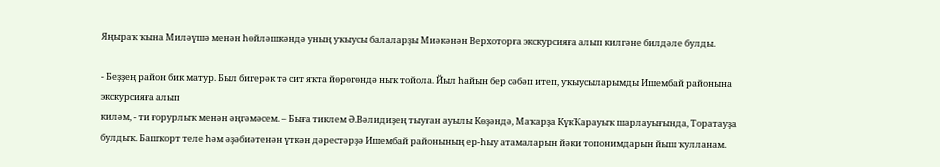Яңыраҡ ҡына Миләүшә менән һөйләшкәндә уның уҡыусы балаларҙы Миәкәнән Верхоторға экскурсияға алып килгәне билдәле булды.

- Беҙҙең район бик матур. Был бигерәк тә сит яҡта йөрөгөндә ныҡ тойола. Йыл һайын бер сәбәп итеп, уҡыусыларымды Ишембай районына экскурсияға алып
киләм, - ти ғорурлыҡ менән әңгәмәсем. – Быға тиклем Ә.Вәлидиҙең тыуған ауылы Көҙәндә, Маҡарҙа КүкҠарауыҡ шарлауығында, Торатауҙа булдыҡ. Башҡорт теле һәм әҙәбиәтенән үткән дәрестәрҙә Ишембай районының ер-һыу атамаларын йәки топонимдарын йыш ҡулланам.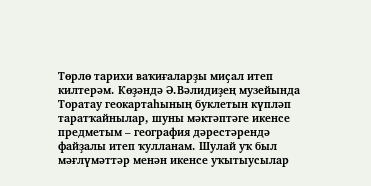Төрлө тарихи ваҡиғаларҙы миҫал итеп килтерәм. Көҙәндә Ә.Вәлидиҙең музейында Торатау геокартаһының буклетын күпләп таратҡайнылар, шуны мәктәптәге икенсе предметым – география дәрестәрендә файҙалы итеп ҡулланам. Шулай уҡ был мәғлүмәттәр менән икенсе уҡытыусылар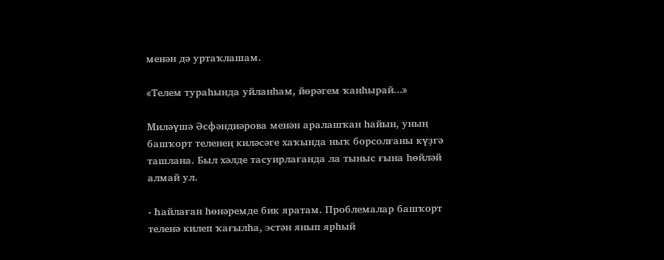менән дә уртаҡлашам.

«Телем тураһында уйланһам, йөрәгем ҡанһырай...»

Миләүшә Әсфәндиәрова менән аралашҡан һайын, уның башҡорт теленең киләсәге хаҡында ныҡ борсолғаны күҙгә ташлана. Был хәлде тасуирлағанда ла тыныс ғына һөйләй алмай ул.

- Һайлаған һөнәремде бик яратам. Проблемалар башҡорт теленә килеп ҡағылһа, эстән янып ярһый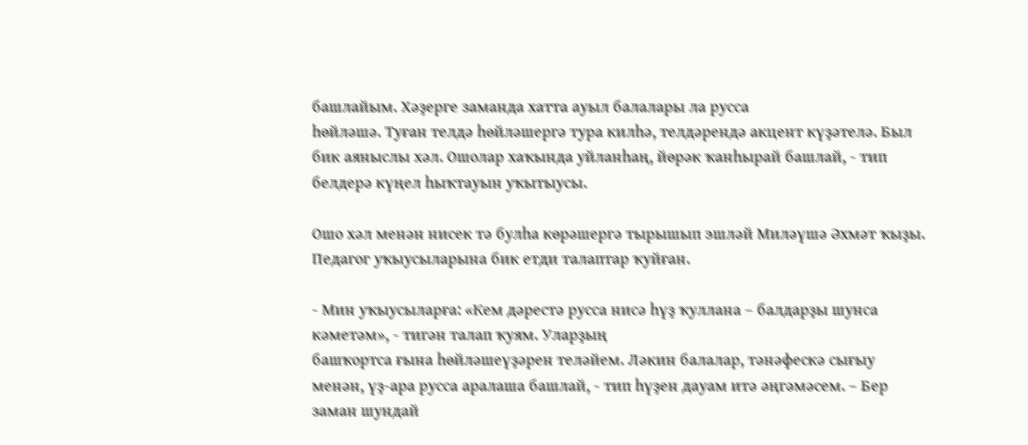башлайым. Хәҙерге заманда хатта ауыл балалары ла русса
һөйләшә. Туған телдә һөйләшергә тура килһә, телдәрендә акцент күҙәтелә. Был бик аяныслы хәл. Ошолар хаҡында уйланһаң, йөрәк ҡанһырай башлай, - тип белдерә күңел һыҡтауын уҡытыусы.

Ошо хәл менән нисек тә булһа көрәшергә тырышып эшләй Миләүшә Әхмәт ҡыҙы. Педагог уҡыусыларына бик етди талаптар ҡуйған.

- Мин уҡыусыларға: «Кем дәрестә русса нисә һүҙ ҡуллана – балдарҙы шунса кәметәм», - тигән талап ҡуям. Уларҙың
башҡортса ғына һөйләшеүҙәрен теләйем. Ләкин балалар, тәнәфескә сығыу менән, үҙ-ара русса аралаша башлай, - тип һүҙен дауам итә әңгәмәсем. – Бер заман шундай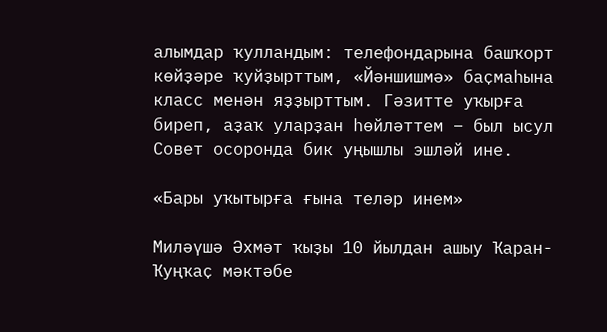алымдар ҡулландым: телефондарына башҡорт көйҙәре ҡуйҙырттым, «Йәншишмә» баҫмаһына класс менән яҙҙырттым. Гәзитте уҡырға биреп, аҙаҡ уларҙан һөйләттем – был ысул Совет осоронда бик уңышлы эшләй ине.

«Бары уҡытырға ғына теләр инем»

Миләүшә Әхмәт ҡыҙы 10 йылдан ашыу Ҡаран-Ҡуңҡаҫ мәктәбе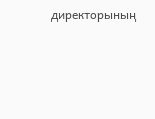директорының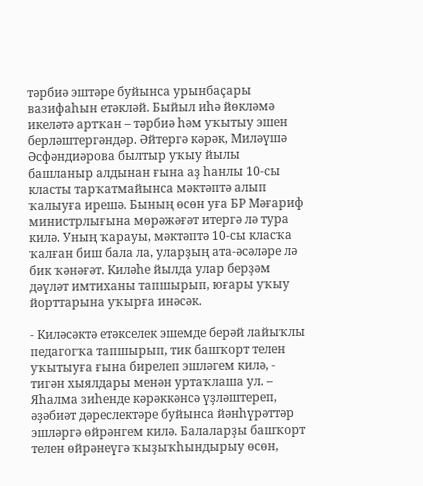тәрбиә эштәре буйынса урынбаҫары вазифаһын етәкләй. Быйыл иһә йөкләмә икеләтә артҡан – тәрбиә һәм уҡытыу эшен берләштергәндәр. Әйтергә кәрәк, Миләүшә Әсфәндиәрова былтыр уҡыу йылы башланыр алдынан ғына аҙ һанлы 10-сы класты тарҡатмайынса мәктәптә алып ҡалыуға ирешә. Бының өсөн уға БР Мәғариф министрлығына мөрәжәғәт итергә лә тура килә. Уның ҡарауы, мәктәптә 10-сы класҡа ҡалған биш бала ла, уларҙың ата-әсәләре лә бик ҡәнәғәт. Киләһе йылда улар берҙәм дәүләт имтиханы тапшырып, юғары уҡыу йорттарына уҡырға инәсәк.

- Киләсәктә етәкселек эшемде берәй лайыҡлы педагогҡа тапшырып, тик башҡорт телен уҡытыуға ғына бирелеп эшләгем килә, - тигән хыялдары менән уртаҡлаша ул. – Яһалма зиһенде кәрәккәнсә үҙләштереп, әҙәбиәт дәреслектәре буйынса йәнһүрәттәр эшләргә өйрәнгем килә. Балаларҙы башҡорт телен өйрәнеүгә ҡыҙыҡһындырыу өсөн,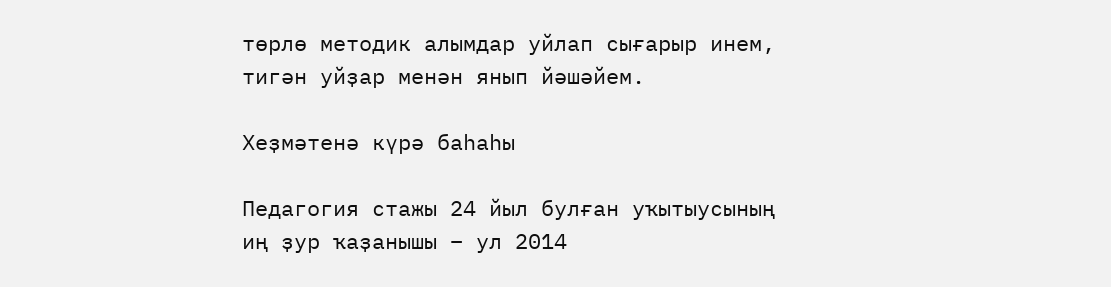төрлө методик алымдар уйлап сығарыр инем, тигән уйҙар менән янып йәшәйем.

Хеҙмәтенә күрә баһаһы

Педагогия стажы 24 йыл булған уҡытыусының иң ҙур ҡаҙанышы – ул 2014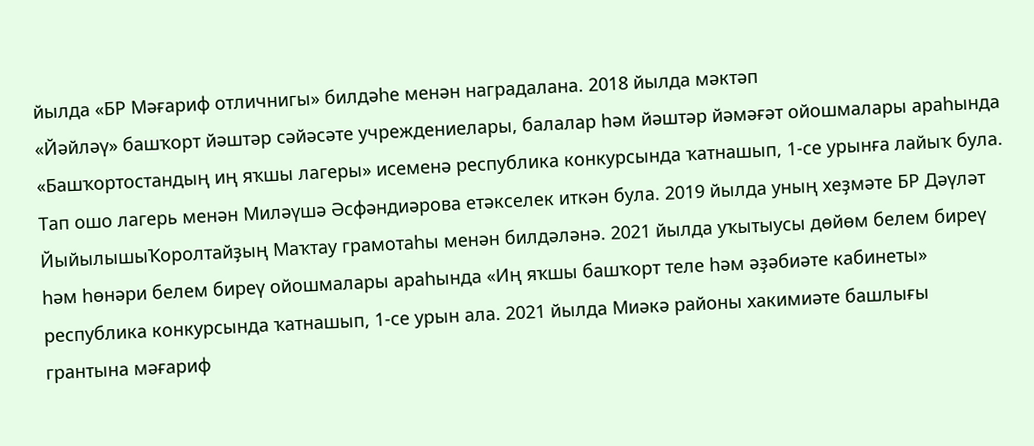йылда «БР Мәғариф отличнигы» билдәһе менән наградалана. 2018 йылда мәктәп
«Йәйләү» башҡорт йәштәр сәйәсәте учреждениелары, балалар һәм йәштәр йәмәғәт ойошмалары араһында «Башҡортостандың иң яҡшы лагеры» исеменә республика конкурсында ҡатнашып, 1-се урынға лайыҡ була. Тап ошо лагерь менән Миләүшә Әсфәндиәрова етәкселек иткән була. 2019 йылда уның хеҙмәте БР Дәүләт ЙыйылышыҠоролтайҙың Маҡтау грамотаһы менән билдәләнә. 2021 йылда уҡытыусы дөйөм белем биреү һәм һөнәри белем биреү ойошмалары араһында «Иң яҡшы башҡорт теле һәм әҙәбиәте кабинеты» республика конкурсында ҡатнашып, 1-се урын ала. 2021 йылда Миәкә районы хакимиәте башлығы грантына мәғариф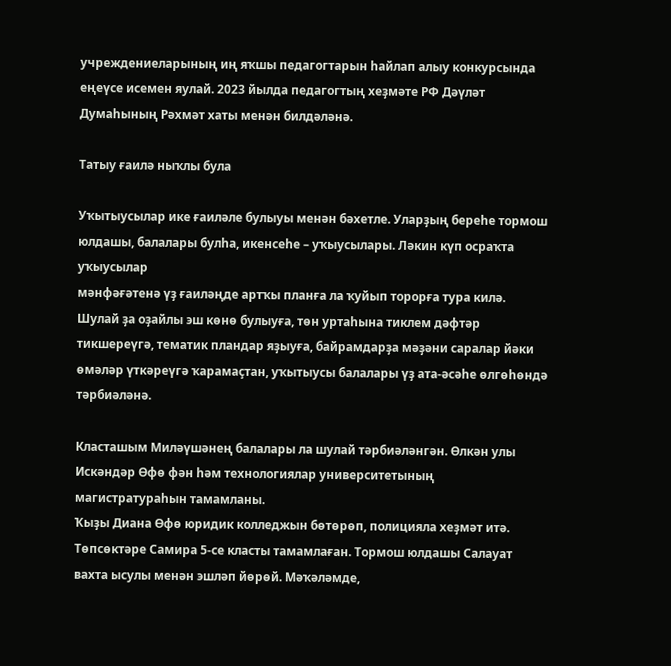учреждениеларының иң яҡшы педагогтарын һайлап алыу конкурсында еңеүсе исемен яулай. 2023 йылда педагогтың хеҙмәте РФ Дәүләт Думаһының Рәхмәт хаты менән билдәләнә.

Татыу ғаилә ныҡлы була

Уҡытыусылар ике ғаиләле булыуы менән бәхетле. Уларҙың береһе тормош юлдашы, балалары булһа, икенсеһе – уҡыусылары. Ләкин күп осраҡта уҡыусылар
мәнфәғәтенә үҙ ғаиләңде артҡы планға ла ҡуйып торорға тура килә. Шулай ҙа оҙайлы эш көнө булыуға, төн уртаһына тиклем дәфтәр тикшереүгә, тематик пландар яҙыуға, байрамдарҙа мәҙәни саралар йәки өмәләр үткәреүгә ҡарамаҫтан, уҡытыусы балалары үҙ ата-әсәһе өлгөһөндә тәрбиәләнә.

Класташым Миләүшәнең балалары ла шулай тәрбиәләнгән. Өлкән улы Искәндәр Өфө фән һәм технологиялар университетының магистратураһын тамамланы.
Ҡыҙы Диана Өфө юридик колледжын бөтөрөп, полицияла хеҙмәт итә. Төпсөктәре Самира 5-се класты тамамлаған. Тормош юлдашы Салауат вахта ысулы менән эшләп йөрөй. Мәҡәләмде,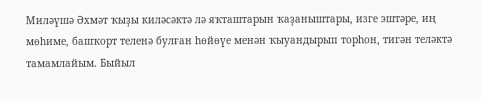Миләүшә Әхмәт ҡыҙы киләсәктә лә яҡташтарын ҡаҙаныштары, изге эштәре, иң мөһиме, башҡорт теленә булған һөйөүе менән ҡыуандырып торһон, тигән теләктә тамамлайым. Быйыл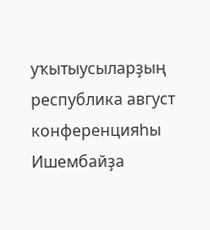уҡытыусыларҙың республика август конференцияһы Ишембайҙа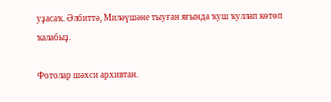уҙасаҡ. Әлбиттә, Миләүшәне тыуған яғында ҡуш ҡуллап көтөп ҡалабыҙ.

Фотолар шәхси архивтан.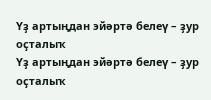Үҙ артыңдан эйәртә белеү – ҙур оҫталыҡ
Үҙ артыңдан эйәртә белеү – ҙур оҫталыҡ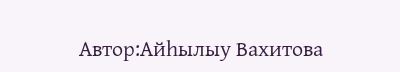Автор:Айһылыу Вахитова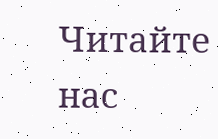Читайте нас